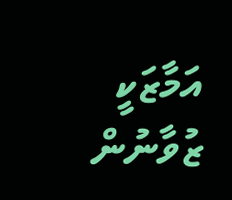އަމާޒަކީ ޒުވާނުން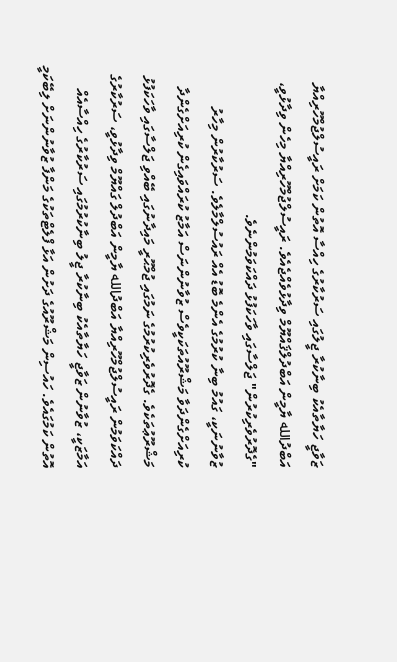ޒަވާޖީ ހަޔާތާއެކު ބިނާކުރާ ޖީލުގައި ސަރުކާރުގެ ހިއްސާ އޮތުން ކަމަށް ރައީސުލްޖުމްހޫރިއްޔާ އަބްދުالله ޔާމީން އަބްދުލްޤައްޔޫމް ވިދާޅުވެއްޖެއެވެ. ރައީސުލްޖުމްހޫރިއްޔާ މިހެން ވިދާޅުވީ، "ގެދޮރުވެރިކުރުން" ޖަލްސާގައި ވާހަކަފުޅު ދައްކަވަމުންނެވެ.
ޒުވާނުނަކީ، ގައުމު ބިނާ ކުރުމުގެ އެންމެ ބޮޑު އެއް ރައުސުލްމާލެވެ. ސަރުކާރުން މިހާރު ކުރިއަށްގެންދަވާ މަޝްރޫއުތަކަކީވެސް ޒުވާނުންނަސް އަމާޒު ކުރައްވައިގެން ކުރިއަށްގެންދާ މަޝްރޫޢުތަކެވެ. ގެދޮރުވެރިކުރުމުގެ ނަމުގައި ޖުމްޙޫރީ މައިދާނުގައި ބޭއްވި ޖަލްސާގައި ވާހަކަފުޅު ދައްކަވަމުން ރައީސުލްޖުމްހޫރިއްޔާ އަބްދުالله ޔާމީން އަބްދުލް ގައްޔޫމް ވިދާޅުވީ، ސަރުކާރުގެ އަމާޒަކީ، ޒުވާނުން ޒަވާޖީ ހަޔާތާއެކު ބިނާކުރާ ޖީލު ބިނާކުރުމުގައި ސަރުކާރުގެ ހިއްސާއެއް އޮތުން ކަމުގައެވެ. ހައުސިން މަޝްރޫއުގެ ދަށުން އަޅާ ފްލެޓްތަކުގެ މަންފާ ޒުވާނުންނަށް ލިބޭކަމީ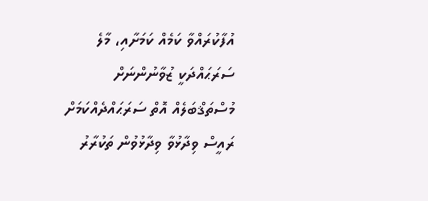އުފާކުރައްވާ ކަމެއް ކަމަށާއި، މާލެ ސަރަޙައްދަކީ ޒުވާނުންނަށް މުސްތަޤްބަލެއް އޮތް ސަރަޙައްދެއްކަމަށް ރައީސް ވިދާޅުވާ ވިދާޅުވުން ތަކުރާރު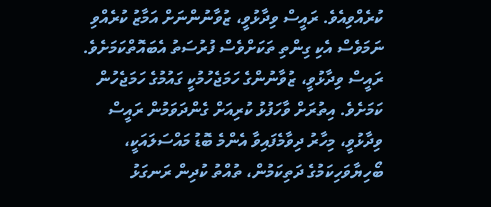ކުރެއްވިއެވެ. ރައީސް ވިދާޅުވީ، ޒުވާނުންނަށް އަމާޒު ކުރެއްވި ނަމަވެސް އެކި ގިންތި ތަކަށްވެސް ފުރުސަތު އެބައޮތްކަމަށެވެ.
ރައީސް ވިދާޅުވީ، ޒުވާނުންގެ ހަމަޖެހުމުކީ ގައުމުގެ ހަމަޖެހުން ކަމަށެވެ. އިތުރަށް ވާހަފުޅު ކުރިއަށް ގެންދަވަމުން ރައީސް ވިދާޅުވީ، މިހާރު ދިވާމެފައިވާ އެންމެ ބޮޑު މައްސަލައަކީ، ބޯހިޔާވަހިކަމުގެ ދަތިކަމުން، ތުއްތު ކުދިން ރަނގަޅު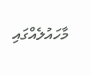މާހައުލެއްގައި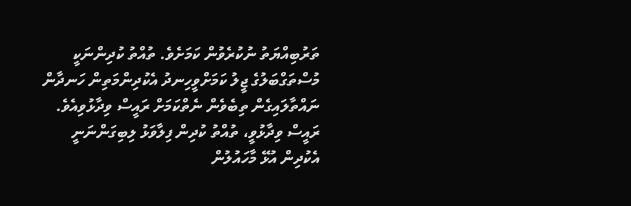ތަރުބިއްޔަތު ނުކުރެވުން ކަމަށެވެ. ތުއްތު ކުދިންނަކީ މުސްތަގްބަލުގެ ޖީލު ކަމަށްވީހިނދު އެކުދިންމަތިން ހަނދާން ނައްތާލައިގެން ތިބެވެން ނެތްކަމަށް ރައީސް ވިދާޅުވިއެވެ. ރައީސް ވިދާޅުވީ، ތުއްތު ކުދިން ފިލާވަޅު ލިބިގަންނަނީ އެކުދިން އުޅޭ މާހައުލުން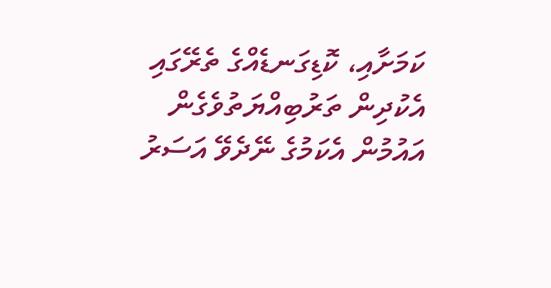ކަމަށާއި، ކޮޑިގަނޑެއްގެ ތެރޭގައި އެކުދިން ތަރުބިއްޔަތުވެގެން އައުމުން އެކަމުގެ ނޭދެވޭ އަސަރު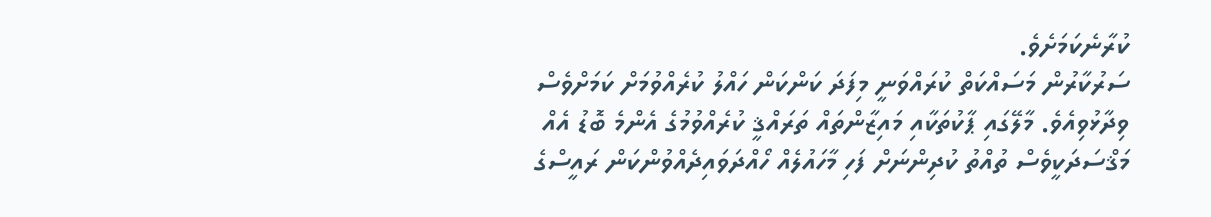ކުރާނެކަމަށެވެ.
ސަރުކާރުން މަސައްކަތް ކުރައްވަނީ މިފަދަ ކަންކަން ހައްލު ކުރެއްވުމަށް ކަމަށްވެސް ވިދާޅުވިއެވެ. މާލޭގައި ޕާކުތަކާއި މައިޒާންތައް ތަރައްޤީ ކުރެއްވުމުގެ އެންމެ ބޮޑު އެއް މަޤްސަދަކީވެސް ތުއްތު ކުދިންނަށް ފަހި މާހައުލެއް ހޯއްދަވައިދެއްވުންކަން ރައީސްގެ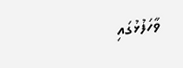ވާހަފުޅުގައި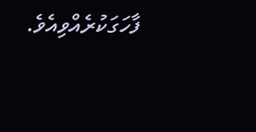ފާހަގަކުރެއްވިއެވެ.